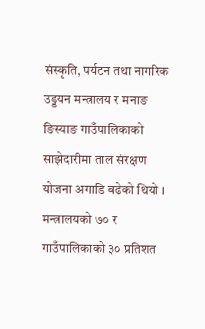संस्कृति, पर्यटन तथा नागरिक उड्डयन मन्त्रालय र मनाङ ङिस्याङ गाउँपालिकाको साझेदारीमा ताल संरक्षण योजना अगाडि बढेको थियो । मन्त्रालयको ७० र गाउँपालिकाको ३० प्रतिशत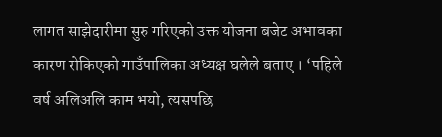लागत साझेदारीमा सुरु गरिएको उक्त योजना बजेट अभावका कारण रोकिएको गाउँपालिका अध्यक्ष घलेले बताए । ‘पहिले वर्ष अलिअलि काम भयो, त्यसपछि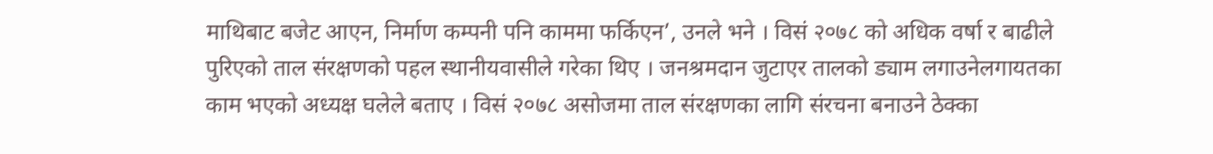माथिबाट बजेट आएन, निर्माण कम्पनी पनि काममा फर्किएन’, उनले भने । विसं २०७८ को अधिक वर्षा र बाढीले पुरिएको ताल संरक्षणको पहल स्थानीयवासीले गरेका थिए । जनश्रमदान जुटाएर तालको ड्याम लगाउनेलगायतका काम भएको अध्यक्ष घलेले बताए । विसं २०७८ असोजमा ताल संरक्षणका लागि संरचना बनाउने ठेक्का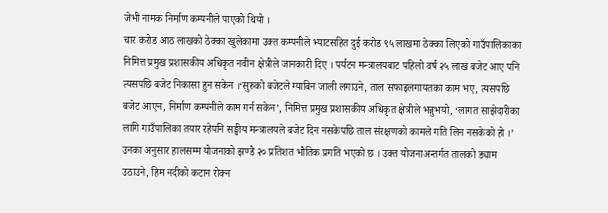जेभी नामक निर्माण कम्पनीले पाएको थियो ।
चार करोड आठ लाखको ठेक्का खुलेकामा उक्त कम्पनीले भ्याटसहित दुई करोड ९५ लाखमा ठेक्का लिएको गाउँपालिकाका निमित्त प्रमुख प्रशासकीय अधिकृत नवीन क्षेत्रीले जानकारी दिए । पर्यटन मन्त्रालयबाट पहिलो वर्ष २५ लाख बजेट आए पनि त्यसपछि बजेट निकासा हुन सकेन ।‘सुरुको बजेटले ग्याबिन जाली लगाउने, ताल सफाइलगायतका काम भए, त्यसपछि बजेट आएन, निर्माण कम्पनीले काम गर्न सकेन’, निमित्त प्रमुख प्रशासकीय अधिकृत क्षेत्रीले भन्नुभयो, ‘लागत साझेदारीका लागि गाउँपालिका तयार रहेपनि सङ्घीय मन्त्रालयले बजेट दिन नसकेपछि ताल संरक्षणको कामले गति लिन नसकेको हो ।’
उनका अनुसार हालसम्म योजनाको झण्डै २० प्रतिशत भौतिक प्रगति भएको छ । उक्त योजनाअन्तर्गत तालको ड्याम उठाउने, हिम नदीको कटान रोक्न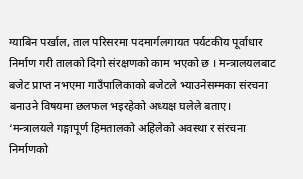ग्याबिन पर्खाल, ताल परिसरमा पदमार्गलगायत पर्यटकीय पूर्वाधार निर्माण गरी तालको दिगो संरक्षणको काम भएको छ । मन्त्रालयलबाट बजेट प्राप्त नभएमा गाउँपालिकाको बजेटले भ्याउनेसम्मका संरचना बनाउने विषयमा छलफल भइरहेको अध्यक्ष घलेले बताए।
‘मन्त्रालयले गङ्गापूर्ण हिमतालको अहिलेको अवस्था र संरचना निर्माणको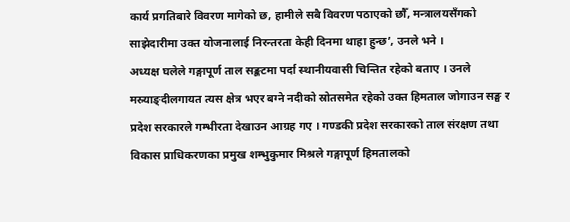कार्य प्रगतिबारे विवरण मागेको छ, हामीले सबै विवरण पठाएको छौँ, मन्त्रालयसँगको साझेदारीमा उक्त योजनालाई निरन्तरता केही दिनमा थाहा हुन्छ’, उनले भने ।
अध्यक्ष घलेले गङ्गापूर्ण ताल सङ्कटमा पर्दा स्थानीयवासी चिन्तित रहेको बताए । उनले मस्र्याङ्दीलगायत त्यस क्षेत्र भएर बग्ने नदीको स्रोतसमेत रहेको उक्त हिमताल जोगाउन सङ्घ र प्रदेश सरकारले गम्भीरता देखाउन आग्रह गए । गण्डकी प्रदेश सरकारको ताल संरक्षण तथा विकास प्राधिकरणका प्रमुख शम्भुकुमार मिश्रले गङ्गापूर्ण हिमतालको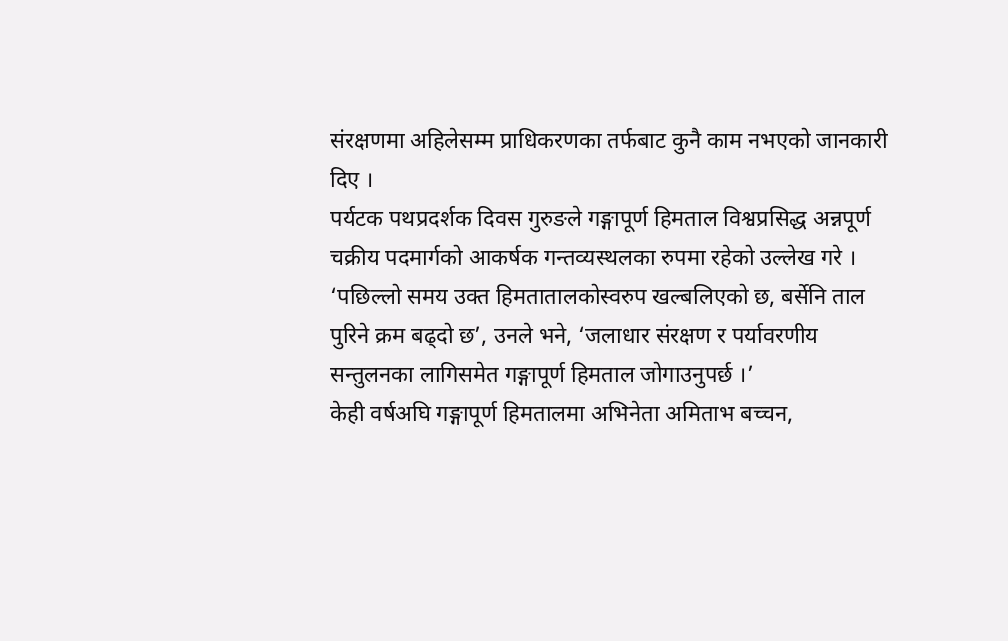संरक्षणमा अहिलेसम्म प्राधिकरणका तर्फबाट कुनै काम नभएको जानकारी दिए ।
पर्यटक पथप्रदर्शक दिवस गुरुङले गङ्गापूर्ण हिमताल विश्वप्रसिद्ध अन्नपूर्ण चक्रीय पदमार्गको आकर्षक गन्तव्यस्थलका रुपमा रहेको उल्लेख गरे । ‘पछिल्लो समय उक्त हिमतातालकोस्वरुप खल्बलिएको छ, बर्सेनि ताल पुरिने क्रम बढ्दो छ’, उनले भने, ‘जलाधार संरक्षण र पर्यावरणीय सन्तुलनका लागिसमेत गङ्गापूर्ण हिमताल जोगाउनुपर्छ ।’
केही वर्षअघि गङ्गापूर्ण हिमतालमा अभिनेता अमिताभ बच्चन,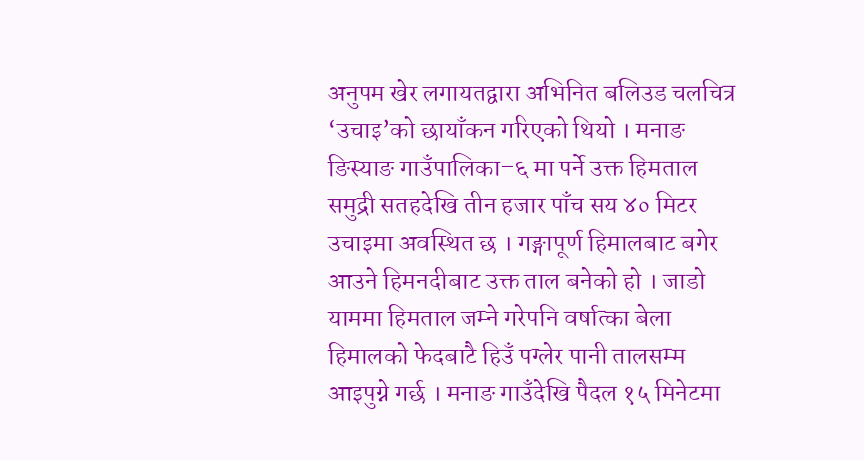अनुपम खेर लगायतद्वारा अभिनित बलिउड चलचित्र ‘उचाइ’को छायाँकन गरिएको थियो । मनाङ ङिस्याङ गाउँपालिका–६ मा पर्ने उक्त हिमताल समुद्री सतहदेखि तीन हजार पाँच सय ४० मिटर उचाइमा अवस्थित छ । गङ्गापूर्ण हिमालबाट बगेर आउने हिमनदीबाट उक्त ताल बनेको हो । जाडो याममा हिमताल जम्ने गरेपनि वर्षात्का बेला हिमालको फेदबाटै हिउँ पग्लेर पानी तालसम्म आइपुग्ने गर्छ । मनाङ गाउँदेखि पैदल १५ मिनेटमा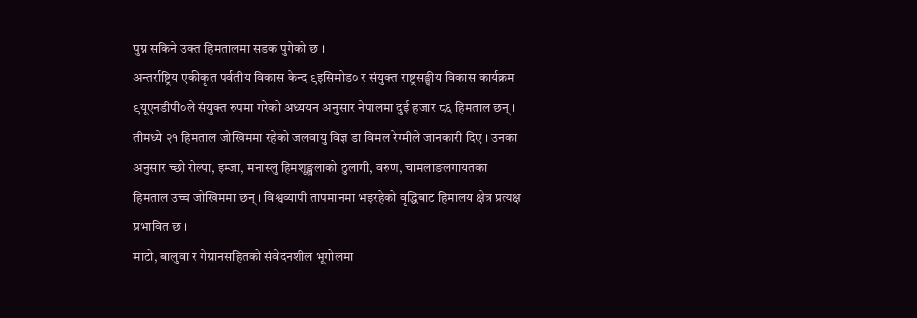पुग्न सकिने उक्त हिमतालमा सडक पुगेको छ ।
अन्तर्राष्ट्रिय एकीकृत पर्वतीय विकास केन्द ९इसिमोड० र संयुक्त राष्ट्रसङ्घीय विकास कार्यक्रम ९यूएनडीपी०ले संयुक्त रुपमा गरेको अध्ययन अनुसार नेपालमा दुई हजार ८६ हिमताल छन् । तीमध्ये २१ हिमताल जोखिममा रहेको जलवायु विज्ञ डा विमल रेग्मीले जानकारी दिए । उनका अनुसार च्छो रोल्पा, इम्जा, मनास्लु हिमशृङ्खलाको ठुलागी, वरुण, चामलाङलगायतका हिमताल उच्च जोखिममा छन् । विश्वव्यापी तापमानमा भइरहेको वृद्धिबाट हिमालय क्षेत्र प्रत्यक्ष प्रभावित छ ।
माटो, बालुवा र गेग्रानसहितको संवेदनशील भूगोलमा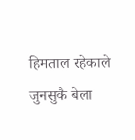हिमताल रहेकाले जुनसुकै बेला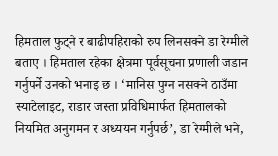हिमताल फुट्ने र बाढीपहिराको रुप लिनसक्ने डा रेग्मीले बताए । हिमताल रहेका क्षेत्रमा पूर्वसूचना प्रणाली जडान गर्नुपर्ने उनको भनाइ छ । ‘मानिस पुग्न नसक्ने ठाउँमा स्याटेलाइट, राडार जस्ता प्रविधिमार्फत हिमतालको नियमित अनुगमन र अध्ययन गर्नुपर्छ’, डा रेग्मीले भने,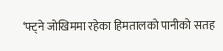‘फ्ट्ने जोखिममा रहेका हिमतालको पानीको सतह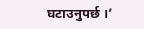घटाउनुपर्छ ।’